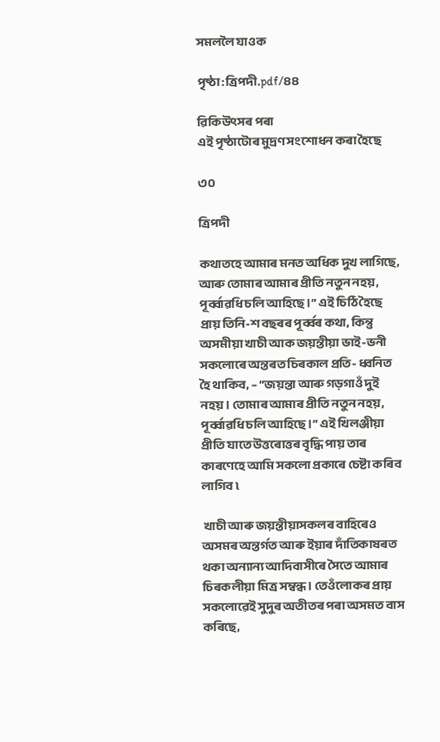সমললৈ যাওক

পৃষ্ঠা:ত্ৰিপদী.pdf/৪৪

ৱিকিউৎসৰ পৰা
এই পৃষ্ঠাটোৰ মুদ্ৰণ সংশোধন কৰা হৈছে

৩০

ত্রিপদী

কথাতহে আমাৰ মনত অধিক দুখ লাগিছে, আৰু তোমাৰ আমাৰ প্ৰীতি নতুন নহয়, পূৰ্ব্বাৱধি চলি আহিছে।” এই চিঠি হৈছে প্ৰায় তিনি-শ বছৰৰ পূৰ্ব্বৰ কথা, কিন্তু অসমীয়া খাচী আক জয়ন্তীয়া ভাই-ভনী সকলোৰে অন্তৰত চিৰকাল প্রতি- ধ্বনিত হৈ থাকিব, – “জয়ন্তা আৰু গড়গাওঁ দুই নহয় । তোমাৰ আমাৰ প্ৰীতি নতুন নহয়, পূৰ্ব্বাৱধি চলি আহিছে।” এই খিলঞ্জীয়া প্রীতি যাতে উত্তৰোত্তৰ বৃদ্ধি পায় তাৰ কাৰণেহে আমি সকলো প্ৰকাৰে চেষ্টা কৰিব লাগিব ৷

 খাচী আৰু জয়ন্তীয়াসকলৰ বাহিৰেও অসমৰ অন্তৰ্গত আৰু ইয়াৰ দাঁতিকাষৰত থকা অন্যান্য আদিবাসীৰে সৈতে আমাৰ চিৰকলীয়া মিত্ৰ সম্বন্ধ । তেওঁলোকৰ প্ৰায় সকলোৱেই সুদুৰ অতীতৰ পৰা অসমত বাস কৰিছে,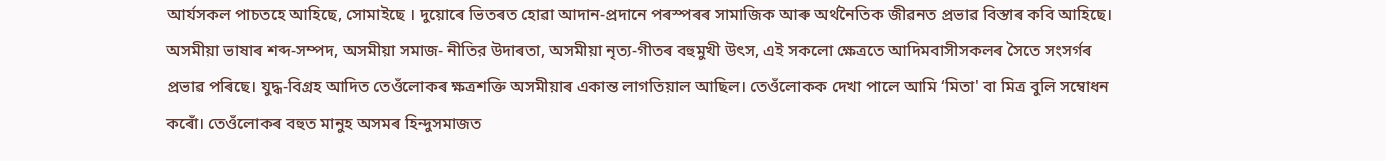আৰ্যসকল পাচতহে আহিছে, সোমাইছে । দুয়োৰে ভিতৰত হোৱা আদান-প্রদানে পৰস্পৰৰ সামাজিক আৰু অর্থনৈতিক জীৱনত প্ৰভাৱ বিস্তাৰ কবি আহিছে। অসমীয়া ভাষাৰ শব্দ-সম্পদ, অসমীয়া সমাজ- নীতির উদাৰতা, অসমীয়া নৃত্য-গীতৰ বহুমুখী উৎস, এই সকলো ক্ষেত্ৰতে আদিমবাসীসকলৰ সৈতে সংসর্গৰ প্ৰভাৱ পৰিছে। যুদ্ধ-বিগ্রহ আদিত তেওঁলোকৰ ক্ষত্ৰশক্তি অসমীয়াৰ একান্ত লাগতিয়াল আছিল। তেওঁলোকক দেখা পালে আমি ‘মিতা' বা মিত্ৰ বুলি সম্বোধন কৰোঁ। তেওঁলোকৰ বহুত মানুহ অসমৰ হিন্দুসমাজত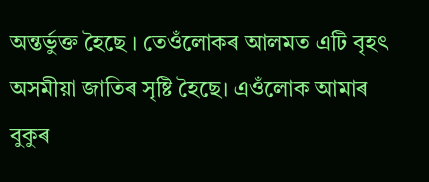অন্তর্ভুক্ত হৈছে । তেওঁলোকৰ আলমত এটি বৃহৎ অসমীয়া জাতিৰ সৃষ্টি হৈছে। এওঁলোক আমাৰ বুকুৰ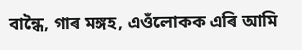বান্ধৈ, গাৰ মঙ্গহ, এওঁলোকক এৰি আমি